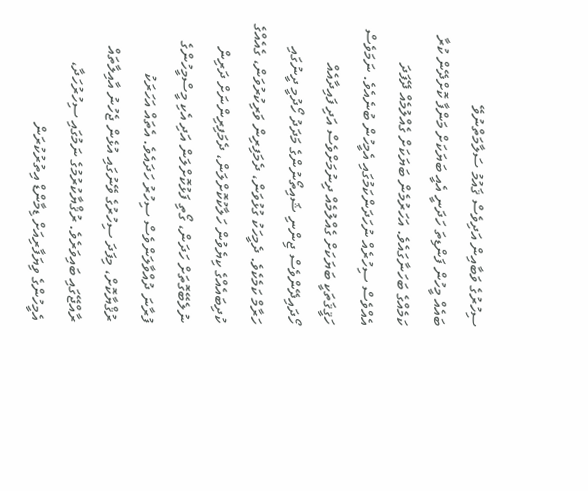ސިހުރުގެ ވަބާއިން އަދިވެސް ޤައުމު ސަލާމަތްނުވޭ
ބައެއް މީހުން ފަންޑިތަ ހަދަނީ އެއީ ބަޔަކަށް މަންފާ ކޮށްދޭން ކުރާ ކަމެއްގެ ބަހަނާގައެވެ. އަހަރުމެން ބަޔަކަށް ގެއްލުމެއް ދޭފަދަ އެއްވެސް ސިހުރެއް ނުހަދަންކަމުގައި އެމީހުން ބުނެއެވެ. ނަމަވެސް ހަޤީޤަތަކީ ބަޔަކަށް ގެއްލުމެއް ދިނުމަށްވެސް އަދި ފައިދާއެއް ހޯދައިދޭންވެސް ޖިންނި ޝައިތޯނުންގެ މަދަދު ހޯދުމީ ދީނުގައި ހަރާމް ކަމެކެވެ. ދެމީހަކު ގުޅުވަން، ދެމަފިރިން ވަރިކުރުވަން، ގެއެއްގެ ކުދިބައެއްގެ ކިޔެވުން ހަލާކުކޮށްލަން، ދެމަފިރިންނަށް ދަރިން ނުލެބޭގޮތަށް ހަދަން، ގޯތި ފަޅުކޮށްލަން އަދި އެކި މީސްމީހުންގެ ފުރާނަ ދުއްވާލަންވެސް ސިހުރު ހަދައެވެ. އެތައް އަހަރަކު ރުޤްޔާކޮށް، މިފަދަ ސިހުރުގެ ވޭނުގައި އުޅެން ޖެހުނު އާއިލާތައް ރާއްޖޭގައި ބައިވަރެވެ. ރުޤްޔާކުރުމުގެ ނަމުގައި ސިހުރުހަދާ، އެމީހުންގެ ވިޔަފާރިއަށް ޑިމާންޑް އިތުރުކުރަން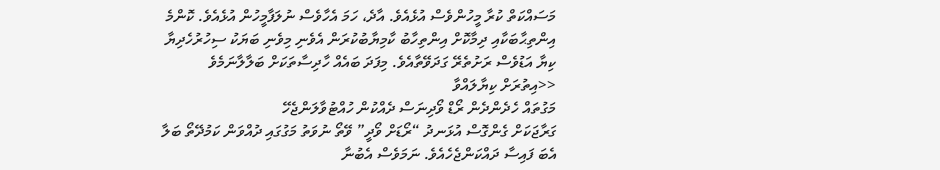މަސައްކަތް ކުރާ މީހުންވެސް އުޅެއެވެ. އާދެ، ހަމަ އެހާވެސް ނުލަފާމީހުން އުޅެއެވެ. ކޮންމެ އިންތިޙާބަކާއި ދިމާކޮށް އިންތިހާބު ކާމިޔާބުކުރަން އެވެނި މިވެނި ބަޔަކު ސިހުރުހެދިޔާ ކިޔާ އަޑުވެސް ރަށުތެރޭ ގަދަވޭތާއެވެ. މިފަދަ ބައެއް ހާދިސާތަކަށް ބަލާލާނަމެވެ
<<އިތުރަށް ކިޔާލައްވާ
މަގުތައް ހެދެންދެން ރޯޑް ވޯދިނަސް ދެއްކުން ހުއްޓުވާލަންޖެހޭ
ގަރާޖަކަށް ގެންގޮސް އުޅަނދު “ރޯޑަށް ވޯދީ” ވޭތޯ ނުވަތު މަގުގައި ދުއްވަން ކަމުދޭތޯ ބަލާ އެބަ ފައިސާ ދައްކަންޖެހެއެވެ. ނަމަވެސް އެބުނާ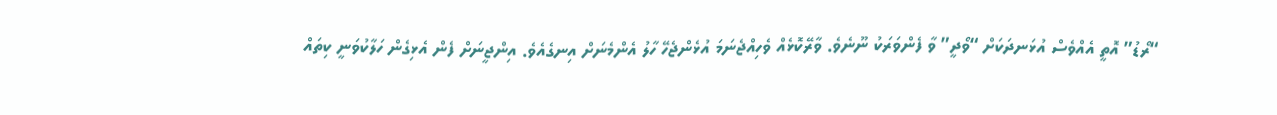“ރޯޑު” އޮތީ އެއްވެސް އުޅަނދަކަށް “ވޯދީ” ވާ ފެންވަރަކު ނޫނެވެ. ވާރޭކޮޅެއް ވެހިއްޖެނަމަ އުޅެންޖެހޭ ހާލު އެންމެނަށް އިނގެއެވެ. އިންޖީނަށް ފެން އެޅިގެން ހަލާކުވަނީ ކިތައް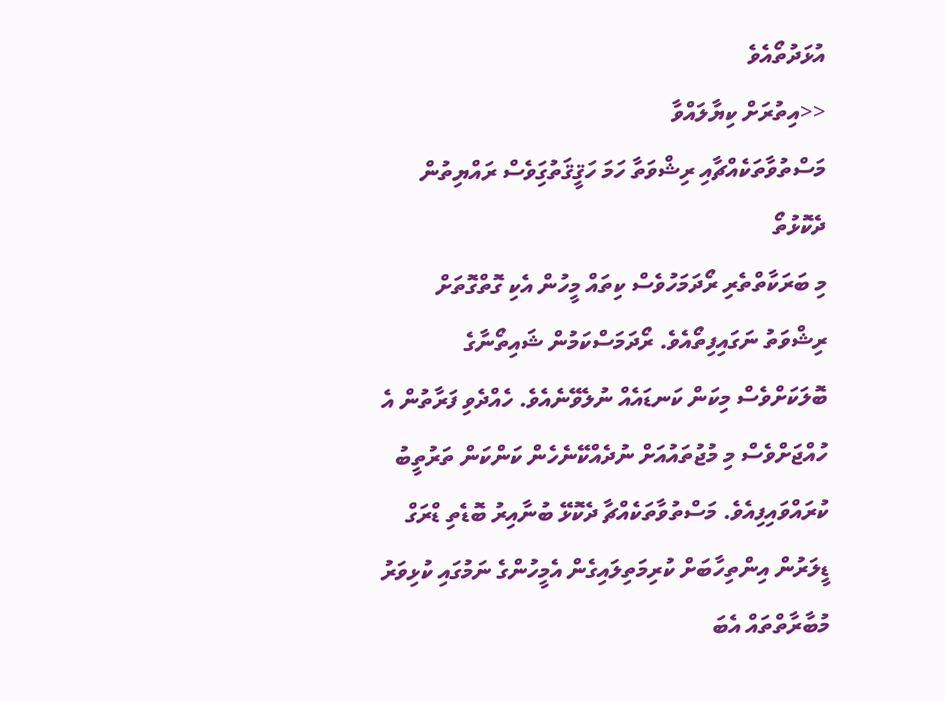އުޅަދުތޯއެވެ
<<އިތުރަށް ކިޔާލައްވާ
މަސްތުވާތަކެއްޗާއި ރިޝްވަތާ ހަމަ ހަޤީޤަތުގަިވެސް ރައްޔިތުން ދެކޮޅުތޯ
މި ބަރަކާތްތެރި ރޯދަމަހުވެސް ކިތައް މީހުން އެކި ގޮތްގޮތަށް ރިޝްވަތު ނަގައިފިތޯއެވެ. ރޯދަމަސްކަމުން ޝައިތޯނާގެ ބޮލަކަށްވެސް މިކަން ކަނޑައެއް ނުލެވޭނެއެވެ. ހެއްދެވި ފަރާތުން އެ ހުއްޖަށްވެސް މި މުޖުތައުއަށް ނުދެއްކޭނެހެން ކަންކަން ތަރުތީބު ކުރައްވައިފިއެވެ. މަސްތުވާތަކެއްޗާ ދެކޮޅޭ ބުނާއިރު ބޮޑެތި ޑްރަގް ޑީލަރުން އިންތިހާބަށް ކުރިމަތިލައިގެން އެމީހުންގެ ނަމުގައި ކުޅިވަރު މުބާރާތްތައް އެބަ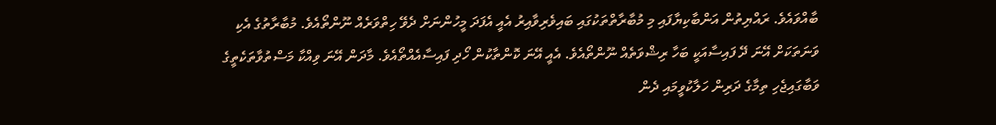ބާއްވައެވެ. ރައްޔިތުން އަންބާކިޔާފައި މި މުބާރާތްތަކުގައި ބައިވެރިވާއިރު އެއީ އެފަދަ މީހުންނަށް ދެވޭ ހިތްވަރެއް ނޫންތޯއެވެ. މުބާރާތުގެ އެކި ވަނަތަކަށް އޭނަ ދޭ ފައިސާއަކީ ބަހާ ރިޝްވަތެއް ނޫންތޯއެވެ. އެއީ އޭނަ ކޮންތާކުން ހޯދި ފައިސާއެއްތޯއެވެ. މާދަން އޭނަ ވިއްކާ މަސްތުވާތަކެތީގެ ވަބާގައިޖެހި ތިމާގެ ދަރިން ހަލާކުވީމައި ދެން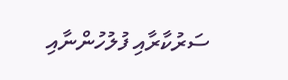ސަރުކާރާއި ފުލުހުންނާއި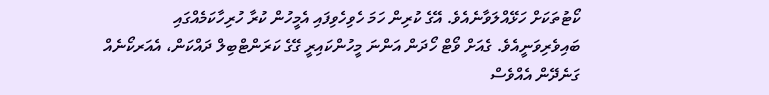ކޯޓުތަކަށް ހަޅޭއްލަވާނެއެވެ. އޭގެ ކުރިން ހަމަ ހެވިހެވިފައި އެމީހުން ކުރާ ހުރިހާކަމެއްގައި ބައިވެރިވަނީއެވެ. ގެއަށް ވޯޓް ހޯދަން އަންނަ މީހުންކައިރީ ގޭގެ ކަރަންޓްބިލް ދައްކަން، އެއަރކޯނެއް ގަނެދޭން އެއްވެސް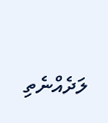ލަދެއްނެތި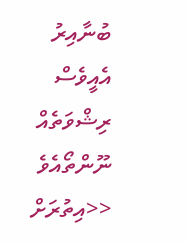ބުނާއިރު އެއީވެސް ރިޝްވަތެއް ނޫންތޯއެވެ
<<އިތުރަށް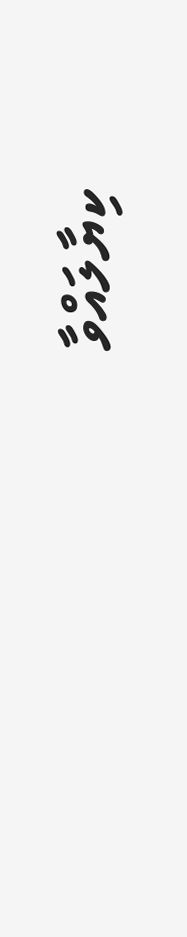ކިޔާލައްވާ